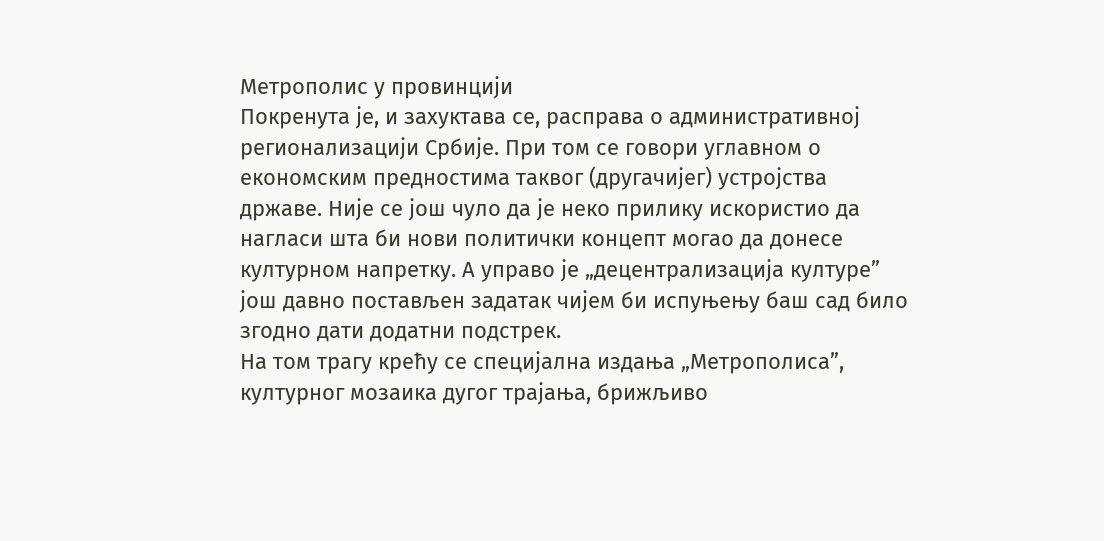Метрополис у провинцији
Покренута је, и захуктава се, расправа о административној регионализацији Србије. При том се говори углавном о економским предностима таквог (другачијег) устројства државе. Није се још чуло да је неко прилику искористио да нагласи шта би нови политички концепт могао да донесе културном напретку. А управо је „децентрализација културе” још давно постављен задатак чијем би испуњењу баш сад било згодно дати додатни подстрек.
На том трагу крећу се специјална издања „Метрополиса”, културног мозаика дугог трајања, брижљиво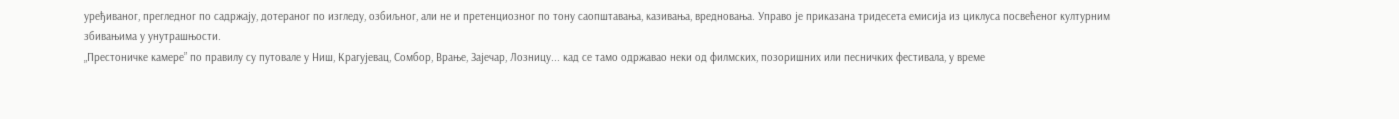уређиваног, прегледног по садржају, дотераног по изгледу, озбиљног, али не и претенциозног по тону саопштавања, казивања, вредновања. Управо је приказана тридесета емисија из циклуса посвећеног културним збивањима у унутрашњости.
„Престоничке камере” по правилу су путовале у Ниш, Крагујевац, Сомбор, Врање, Зајечар, Лозницу... кад се тамо одржавао неки од филмских, позоришних или песничких фестивала, у време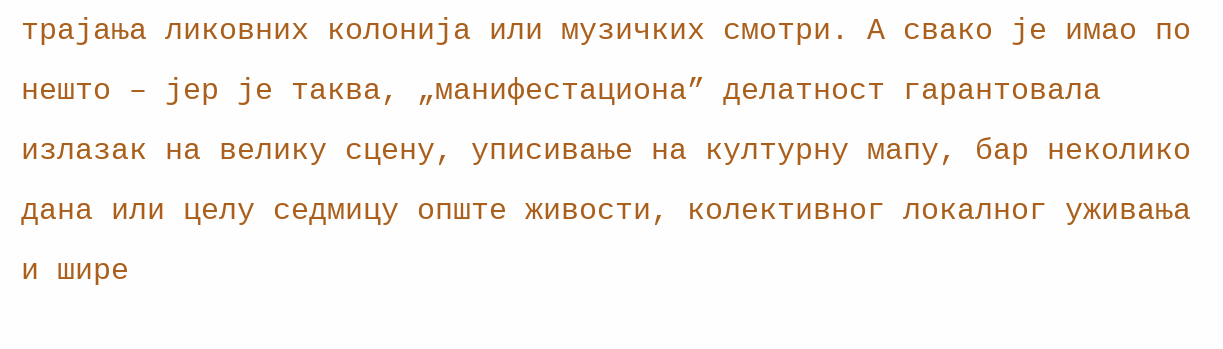трајања ликовних колонија или музичких смотри. А свако је имао по нешто – јер је таква, „манифестациона” делатност гарантовала излазак на велику сцену, уписивање на културну мапу, бар неколико дана или целу седмицу опште живости, колективног локалног уживања и шире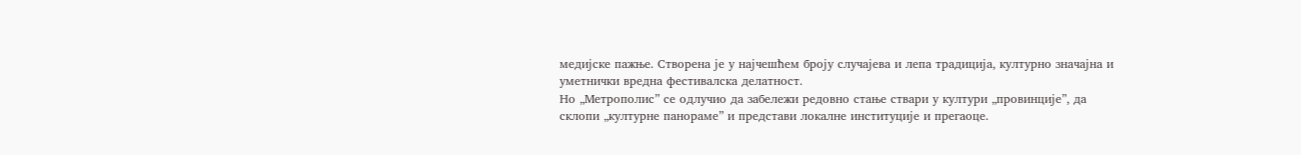медијске пажње. Створена је у најчешћем броју случајева и лепа традиција, културно значајна и уметнички вредна фестивалска делатност.
Но „Метрополис” се одлучио да забележи редовно стање ствари у култури „провинције”, да склопи „културне панораме” и представи локалне институције и прегаоце.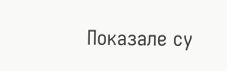Показале су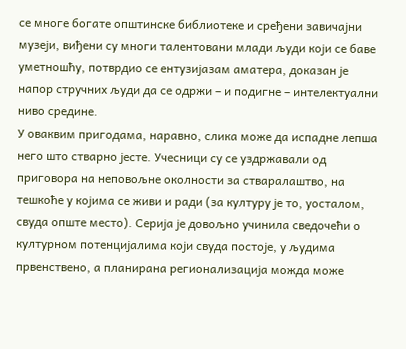се многе богате општинске библиотеке и сређени завичајни музеји, виђени су многи талентовани млади људи који се баве уметношћу, потврдио се ентузијазам аматера, доказан је напор стручних људи да се одржи – и подигне – интелектуални ниво средине.
У оваквим пригодама, наравно, слика може да испадне лепша него што стварно јесте. Учесници су се уздржавали од приговора на неповољне околности за стваралаштво, на тешкоће у којима се живи и ради (за културу је то, уосталом, свуда опште место). Серија је довољно учинила сведочећи о културном потенцијалима који свуда постоје, у људима првенствено, а планирана регионализација можда може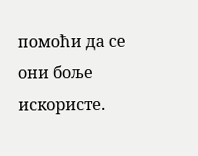помоћи да се они боље искористе.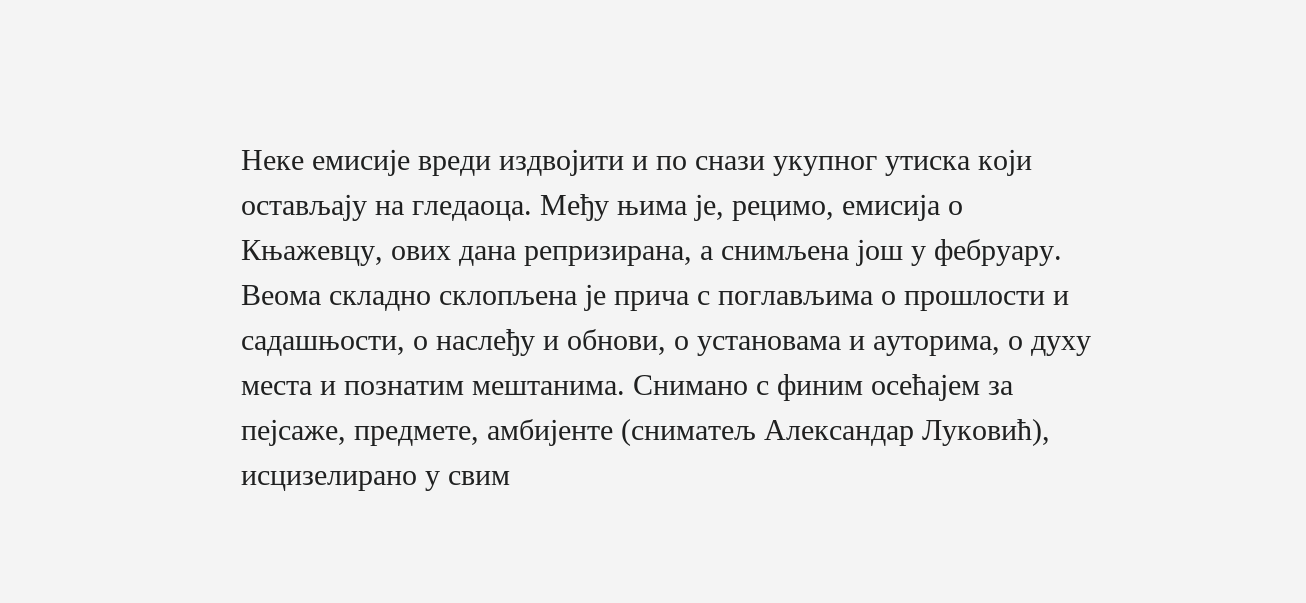Неке емисије вреди издвојити и по снази укупног утиска који остављају на гледаоца. Међу њима је, рецимо, емисија о Књажевцу, ових дана репризирана, а снимљена још у фебруару. Веома складно склопљена је прича с поглављима о прошлости и садашњости, о наслеђу и обнови, о установама и ауторима, о духу места и познатим мештанима. Снимано с финим осећајем за пејсаже, предмете, амбијенте (сниматељ Александар Луковић), исцизелирано у свим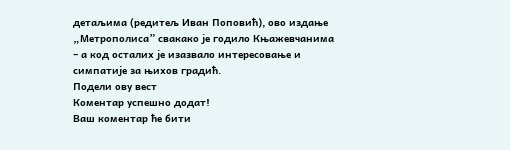детаљима (редитељ Иван Поповић), ово издање „Метрополиса” свакако је годило Књажевчанима – а код осталих је изазвало интересовање и симпатије за њихов градић.
Подели ову вест
Комeнтар успeшно додат!
Ваш комeнтар ћe бити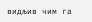видљив чим га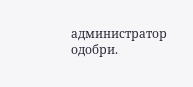администратор одобри.